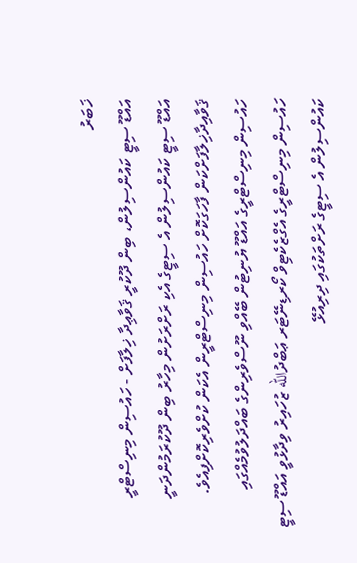ޚަބަރު
އައްޑޫ ސިޓީ ކައުންސިލުން، ބިން ދޫކުރީ ޤަވާޢިދާ ޚިލާފަށް - ހައުސިން މިނިސްޓްރީ
އައްޑޫ ސިޓީ ކައުންސިލުން އެ ސިޓީގެ އެކި ރަށްރަށުން މިހާރު ބިން ދޫކުރަމުންދަނީ ޤަވާއިދާޚިލާފަށްކަން ފާހަގަކޮށް ހައުސިން މިނިސްޓްރީން އެކަން ކުށްވެރިކޮށްފިއެވެ.
ހައުސިން މިނިސްޓްރީގެ އައްޑޫ ޔުނިޓުން ބޭއްވި ނޫސްވެރިންގެ ބައްދަލުވުމެއްގައި ހައުސިން މިނިސްޓްރީގެ އެގްޒެކެޓިވް ކޯރޑިނޭޓަރ ޢަބްދުالله ޒުހައިރު ވިދާޅުވީ އައްޑޫ ސިޓީ ކައުންސިލުން އެ ސިޓީގެ ރަށްތަކުގައި ދިރިއުޅޭ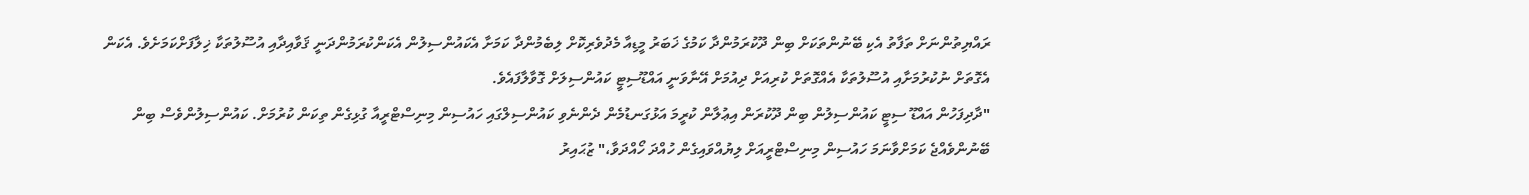ރައްޔިތުންނަށް ތަފާތު އެކި ބޭނުންތަކަށް ބިން ދޫކުރަމުންދާ ކަމުގެ ޚަބަރު މީޑިއާ މެދުވެރިކޮށް ލިބެމުންދާ ކަމަށާ އެކައުންސިލުން އެކަންކުރަމުންދަނީ ޤަވާއިދާއި އުސޫލުތަކާ ޚިލާފަށްކަމަށެވެ. އެކަން އެގޮތަށް ނުކުރުމަށާއި އުސޫލުތަކާ އެއްގޮތަށް ކުރިއަށް ދިއުމަށް އޭނާވަނީ އައްޑޫސިޓީ ކައުންސިލަށް ގޮވާލާފައެވެ.
"ދާދިފަހުން އައްޑޫ ސިޓީ ކައުންސިލުން ބިން ދޫކުރަން އިޢުލާން ކުރީމަ އަޅުގަނޑުމެން ދެންނެވި ކައުންސިލްގައި ހައުސިން މިނިސްޓްރީއާ ގުޅިގެން ތިކަން ކުރުމަށް. ކައުންސިލުންވެސް ބިން ބޭނުންވެއްޖެ ކަމަށްވާނަމަ ހައުސިން މިނިސްޓްރީއަށް ލިޔުއްވައިގެން ހުއްދަ ހޯއްދަވާ،" ޒުޙައިރު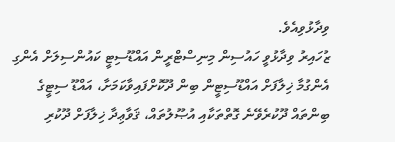ވިދާޅުވިއެވެ.
ޒުހައިރު ވިދާޅުވީ ހައުސިން މިނިސްޓްރީން އައްޑޫސިޓީ ކައުންސިލަށް އެންގި އެންގުމާ ޚިލާފަށް އައްޑޫސިޓީން ބިން ދޫކޮށްފައިވާކަމަށާ، އައްޑޫ ސިޓީގެ ބިންތައް ދޫކުރެވޭނެ ގޮތްތަކާއި އުޞޫލުތައް، ޤަވާޢިދާ ޚިލާފަށް ދޫކުރި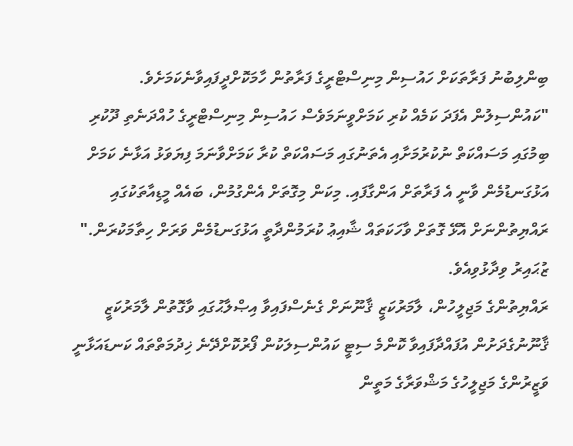ބިންލިބުނު ފަރާތަކަށް ހައުސިން މިނިސްޓްރީގެ ފަރާތުން ހާމަކޮށްދީފައިވާނެކަމަށެވެ.
"ކައުންސިލުން އެފަދަ ކަމެއް ކުރި ކަމަށްވީނަމަވެސް ހައުސިން މިނިސްޓްރީގެ ހުއްދަނެތި ދޫކުރި ބިމުގައި މަސައްކަތް ނުކުރުމަށާއި އެތަނުގައި މަސައްކަތް ކުރާ ކަމަށްވާނަމަ ފިޔަވަޅު އަޅާނެ ކަމަށް އަޅުގަނޑުމެން ވާނީ އެ ފަރާތަށް އަންގާފައި. މިކަން މިގޮތަށް އެންގުމުން، ބައެއް މީޑިއާތަކުގައި ރައްޔިތުންނަށް އޮޅޭ ގޮތަށް ވާހަކަތައް ޝާއިޢު ކުރަމުންދާތީ އަޅުގަނޑުމެން ވަރަށް ހިތާމަކުރަން." ޒުޙައިރު ވިދާޅުވިއެވެ.
ރައްޔިތުންގެ މަޖިލީހުން، ލާމަރުކަޒީ ޤާނޫނަށް ގެނެސްފައިވާ އިޞްލާޙުގައި ވާގޮތުން ލާމަރުކަޒީ ޤާނޫނުގެދަށުން އުފައްދާފައިވާ ކޮންމެ ސިޓީ ކައުންސިލަކުން ފޯރުކޮށްދޭނެ ޚިދުމަތްތައް ކަނޑައަޅާނީ ވަޒީރުންގެ މަޖިލީހުގެ މަޝްވަރާގެ މަތީން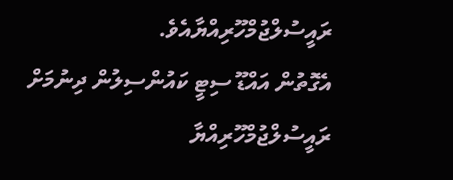ރައީސުލްޖުމްހޫރިއްޔާއެވެ.
އެގޮތުން އައްޑޫ ސިޓީ ކައުންސިލުން ދިނުމަށް ރައީސުލްޖުމްހޫރިއްޔާ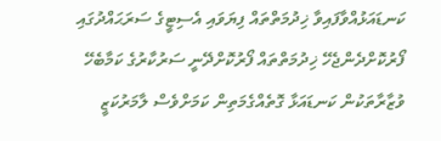ކަނޑައަޅުއްވާފައިވާ ޚިދުމަތްތައް ފިޔަވައި އެސިޓީގެ ސަރަޙައްދުގައި ފޯރުކޮށްދެންޖެހޭ ޚިދުމަތްތައް ފޯރުކޮށްދޭނީ ސަރުކާރުގެ ކަމާބެހޭ ވުޒާރާތަކުން ކަނޑައަޅާ ގޮތެއްގެމަތިން ކަމަށްވެސް ލާމަރުކަޒީ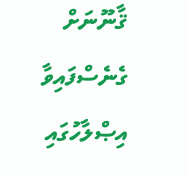ޤާނޫނަށް ގެނެސްފައިވާ އިޞްލާހުގައި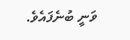ވަނީ ބުނެފައެވެ.